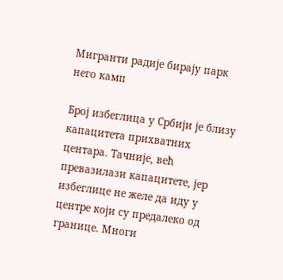Мигранти радије бирају парк него камп

Број избеглица у Србији је близу капацитета прихватних центара. Тачније, већ превазилази капацитете, јер избеглице не желе да иду у центре који су предалеко од границе. Многи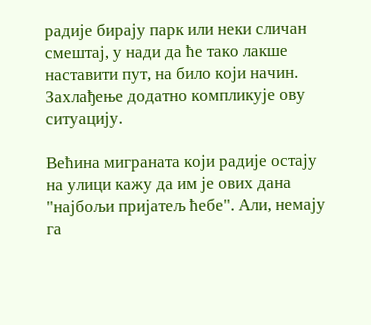радије бирају парк или неки сличан смештај, у нади да ће тако лакше наставити пут, на било који начин. Захлађење додатно компликује ову ситуацију.

Већина миграната који радије остају на улици кажу да им је ових дана "најбољи пријатељ ћебе". Али, немају га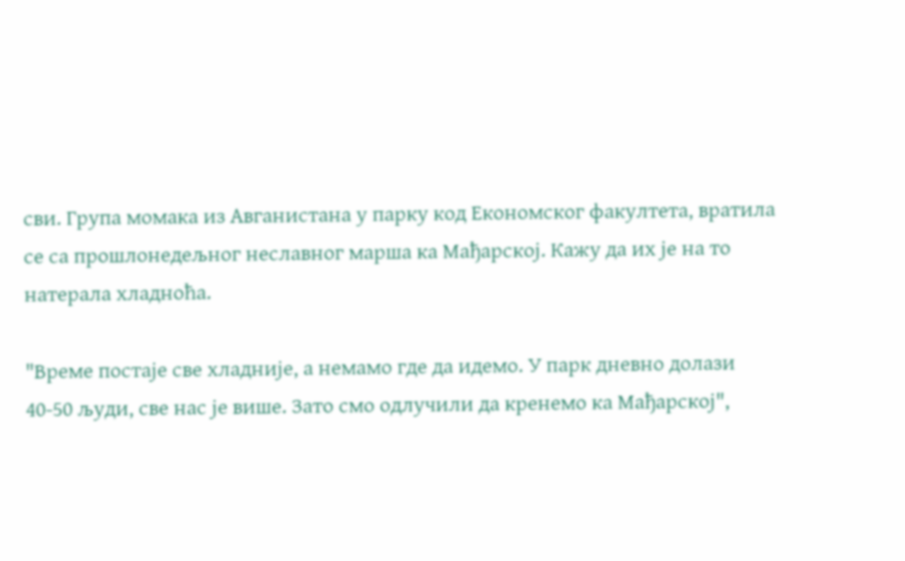сви. Група момака из Авганистана у парку код Економског факултета, вратила се са прошлонедељног неславног марша ка Мађарској. Кажу да их је на то натерала хладноћа.

"Време постаје све хладније, а немамо где да идемо. У парк дневно долази 40-50 људи, све нас је више. Зато смо одлучили да кренемо ка Мађарској",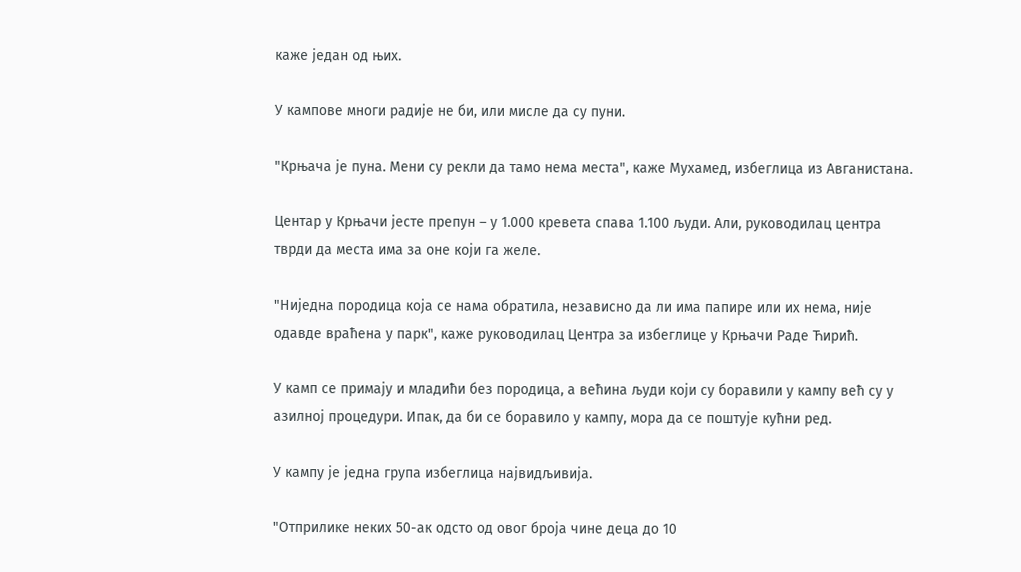каже један од њих.

У кампове многи радије не би, или мисле да су пуни.

"Крњача је пуна. Мени су рекли да тамо нема места", каже Мухамед, избеглица из Авганистана.

Центар у Крњачи јесте препун – у 1.000 кревета спава 1.100 људи. Али, руководилац центра тврди да места има за оне који га желе.

"Ниједна породица која се нама обратила, независно да ли има папире или их нема, није одавде враћена у парк", каже руководилац Центра за избеглице у Крњачи Раде Ћирић.

У камп се примају и младићи без породица, а већина људи који су боравили у кампу већ су у азилној процедури. Ипак, да би се боравило у кампу, мора да се поштује кућни ред.

У кампу је једна група избеглица највидљивија.

"Отприлике неких 50-ак одсто од овог броја чине деца до 10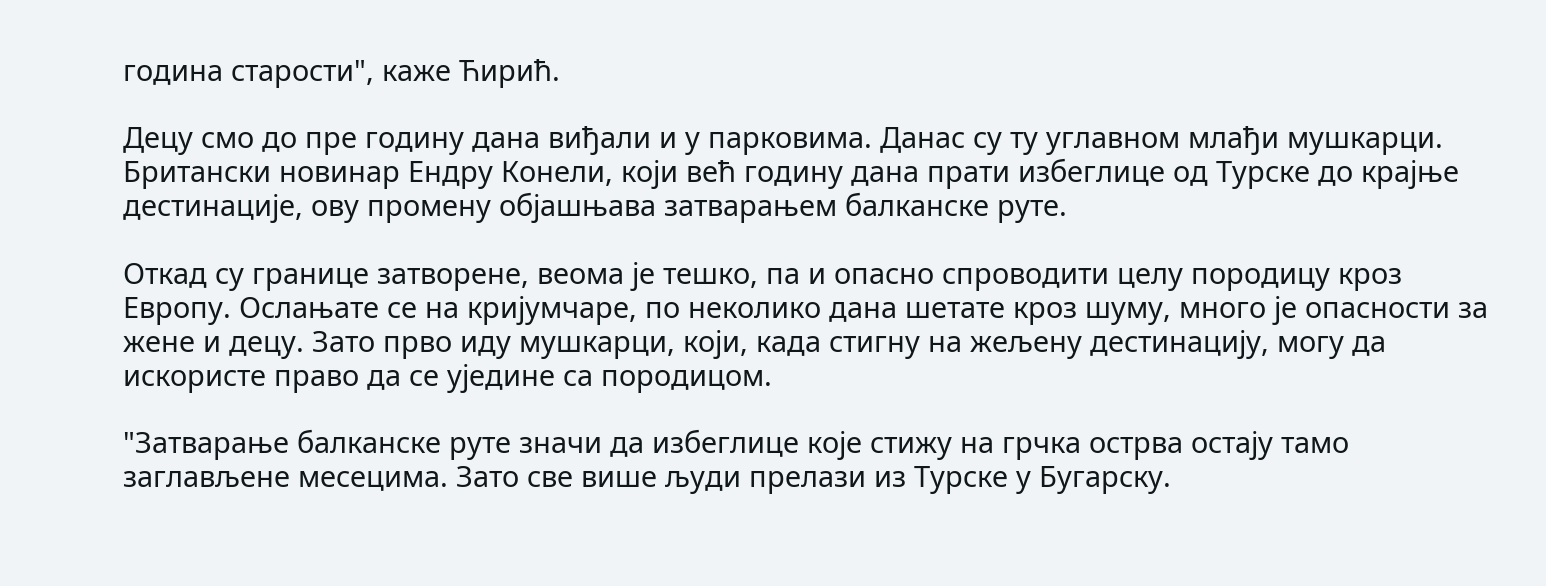година старости", каже Ћирић.

Децу смо до пре годину дана виђали и у парковима. Данас су ту углавном млађи мушкарци. Британски новинар Ендру Конели, који већ годину дана прати избеглице од Турске до крајње дестинације, ову промену објашњава затварањем балканске руте.

Откад су границе затворене, веома је тешко, па и опасно спроводити целу породицу кроз Европу. Ослањате се на кријумчаре, по неколико дана шетате кроз шуму, много је опасности за жене и децу. Зато прво иду мушкарци, који, када стигну на жељену дестинацију, могу да искористе право да се уједине са породицом.

"Затварање балканске руте значи да избеглице које стижу на грчка острва остају тамо заглављене месецима. Зато све више људи прелази из Турске у Бугарску.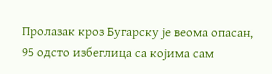Пролазак кроз Бугарску је веома опасан, 95 одсто избеглица са којима сам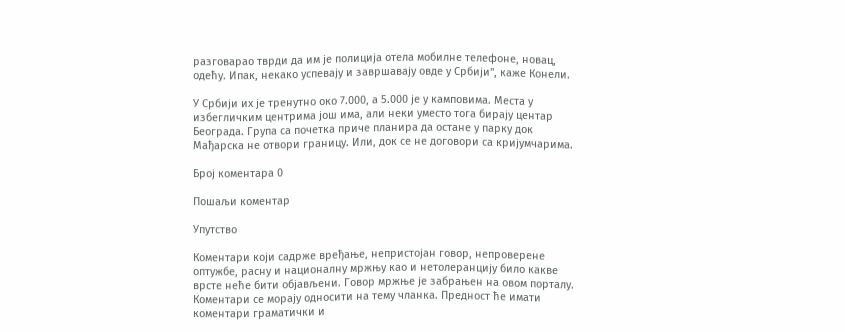разговарао тврди да им је полиција отела мобилне телефоне, новац, одећу. Ипак, некако успевају и завршавају овде у Србији", каже Конели.

У Србији их је тренутно око 7.000, а 5.000 је у камповима. Места у избегличким центрима још има, али неки уместо тога бирају центар Београда. Група са почетка приче планира да остане у парку док Мађарска не отвори границу. Или, док се не договори са кријумчарима.

Број коментара 0

Пошаљи коментар

Упутство

Коментари који садрже вређање, непристојан говор, непроверене оптужбе, расну и националну мржњу као и нетолеранцију било какве врсте неће бити објављени. Говор мржње је забрањен на овом порталу. Коментари се морају односити на тему чланка. Предност ће имати коментари граматички и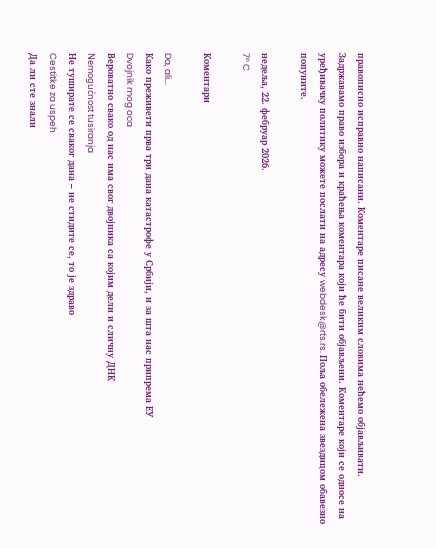правописно исправно написани. Коментаре писане великим словима нећемо објављивати. Задржавамо право избора и краћења коментара који ће бити објављени. Коментаре који се односе на уређивачку политику можете послати на адресу webdesk@rts.rs. Поља обележена звездицом обавезно попуните.

недеља, 22. фебруар 2026.
7° C

Коментари

Da, ali...
Како преживети прва три дана катастрофе у Србији, и за шта нас припрема ЕУ
Dvojnik mog oca
Вероватно свако од нас има свог двојника са којим дели и сличну ДНК
Nemogućnost tusiranja
Не туширате се сваког дана – не стидите се, то је здраво
Cestitke za uspeh
Да ли сте знали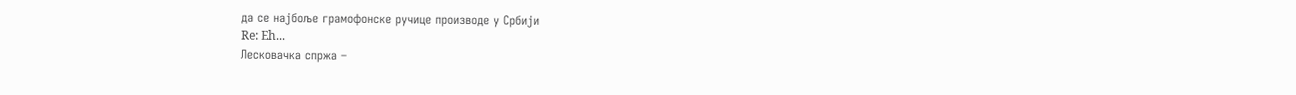да се најбоље грамофонске ручице производе у Србији
Re: Eh...
Лесковачка спржа –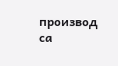производ са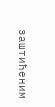заштићеним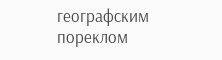географским пореклом